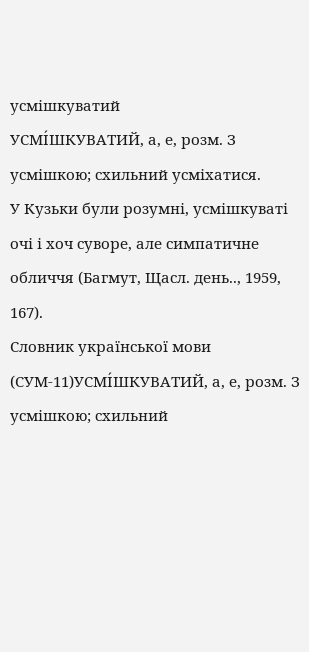усмішкуватий
УСМІ́ШКУВАТИЙ, а, е, розм. З усмішкою; схильний усміхатися.
У Кузьки були розумні, усмішкуваті очі і хоч суворе, але симпатичне обличчя (Багмут, Щасл. день.., 1959, 167).
Словник української мови (СУМ-11)УСМІ́ШКУВАТИЙ, а, е, розм. З усмішкою; схильний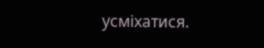усміхатися.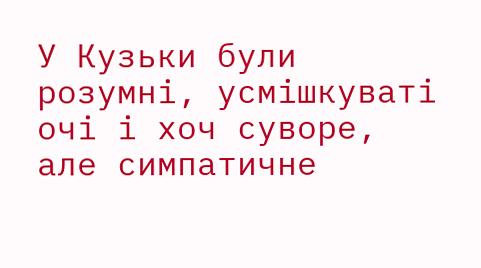У Кузьки були розумні, усмішкуваті очі і хоч суворе, але симпатичне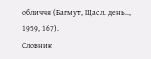обличчя (Багмут, Щасл. день.., 1959, 167).
Словник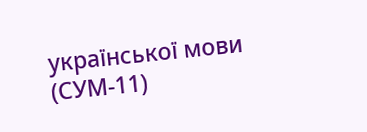української мови (СУМ-11)